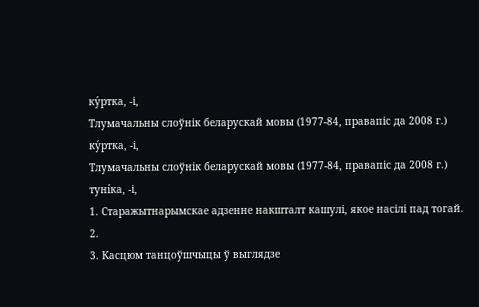ку́ртка, ‑і,
Тлумачальны слоўнік беларускай мовы (1977-84, правапіс да 2008 г.)
ку́ртка, ‑і,
Тлумачальны слоўнік беларускай мовы (1977-84, правапіс да 2008 г.)
туні́ка, ‑і,
1. Старажытнарымскае адзенне накшталт кашулі, якое насілі пад тогай.
2.
3. Касцюм танцоўшчыцы ў выглядзе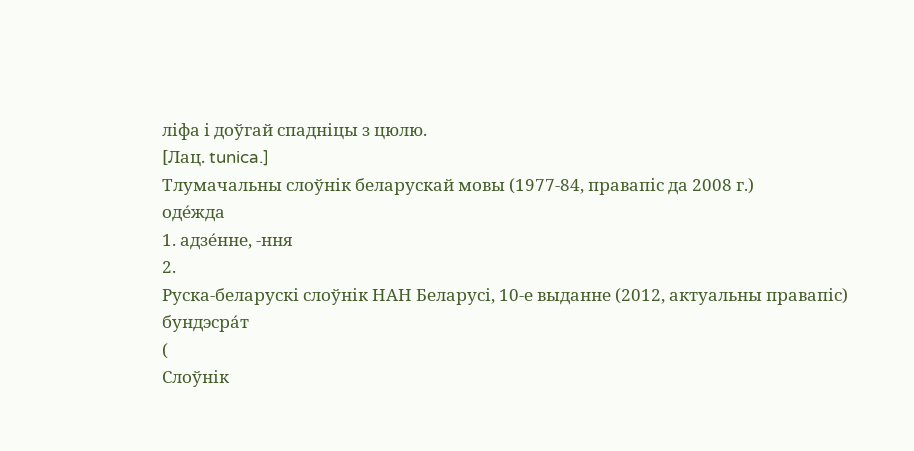ліфа і доўгай спадніцы з цюлю.
[Лац. tunica.]
Тлумачальны слоўнік беларускай мовы (1977-84, правапіс да 2008 г.)
оде́жда
1. адзе́нне, -ння
2.
Руска-беларускі слоўнік НАН Беларусі, 10-е выданне (2012, актуальны правапіс)
бундэсра́т
(
Слоўнік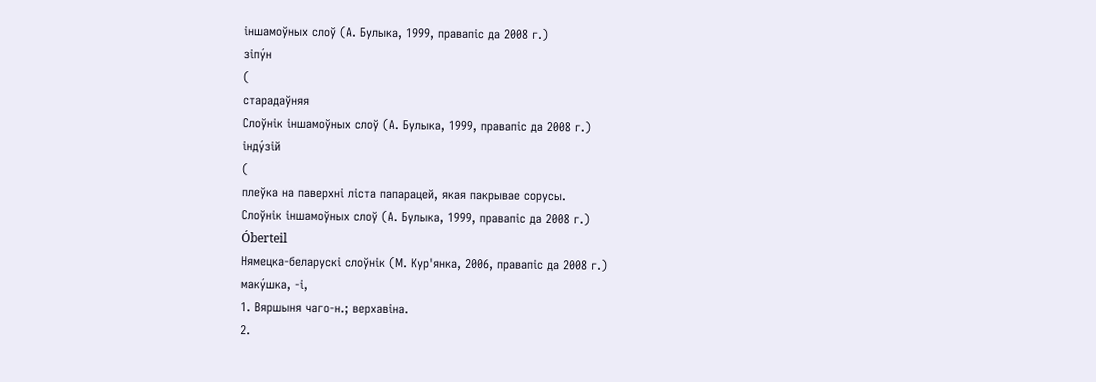іншамоўных слоў (А. Булыка, 1999, правапіс да 2008 г.)
зіпу́н
(
старадаўняя
Слоўнік іншамоўных слоў (А. Булыка, 1999, правапіс да 2008 г.)
інду́зій
(
плеўка на паверхні ліста папарацей, якая пакрывае сорусы.
Слоўнік іншамоўных слоў (А. Булыка, 1999, правапіс да 2008 г.)
Óberteil
Нямецка-беларускі слоўнік (М. Кур'янка, 2006, правапіс да 2008 г.)
маку́шка, ‑і,
1. Вяршыня чаго‑н.; верхавіна.
2.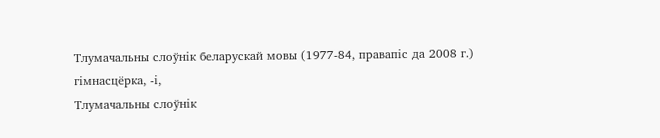Тлумачальны слоўнік беларускай мовы (1977-84, правапіс да 2008 г.)
гімнасцёрка, ‑і,
Тлумачальны слоўнік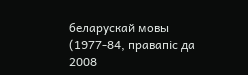беларускай мовы (1977-84, правапіс да 2008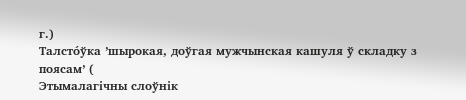г.)
Талсто́ўка ’шырокая, доўгая мужчынская кашуля ў складку з поясам’ (
Этымалагічны слоўнік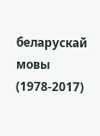беларускай мовы (1978-2017)